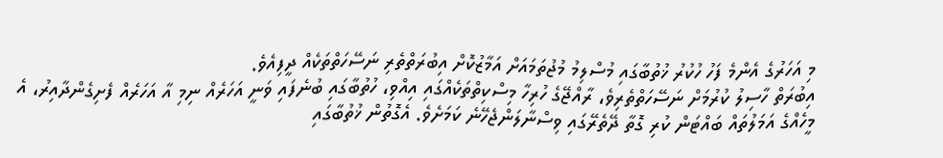މި އަހަރުގެ އެންމެ ފަހު ހުކުރު ޚުތުބާގައި މުސްލިމު މުޖުތަމައަށް އަމާޒުކޮށް އިބުރަތްތެރި ނަސޭހަތްތަކެއް ދީފިއެވެ.
އިބުރަތް ހާސިލު ކުރުމަށް ނަސޭހަތްތެރިވެ، ރާއްޖޭގެ ހުރިހާ މިސްކިތްތަކެއްގައި އިއްވި، ހުތުބާގައި ބުނެފައި ވަނީ އަހަރެއް ނިމި އާ އަހަރެއް ފެށިގެންދާއިރު، އެ މީހެއްގެ އަމަލުތައް ބައްޓަން ކުރި ގޮތާ ދޭތެރޭގައި ވިސްނާލަންޖެހޭނެ ކަމަށެވެ. އެގޮތުން ޚުތުބާގައި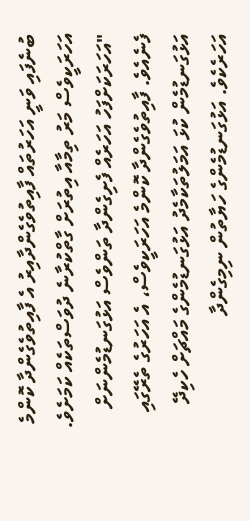ބުނެފައި ވަނީ އަހަރުތައް ފާއިތުވެގެންދާއިރު އެ ފާއިތުވެގެންދާ ކޮންމެ އަހަރަކީވެސް މަރު ތިމާއާ އިތުރަށް ގާތްކުރާނެ ދުވަސްތަކެއް ކަމަށެވެ.
"އަހަރަކަށްފަހު އަހަރެއް ފެށިގެންދާ ތަންވެސް އަޅުގަނޑުމެންނަށް ފެނެއެވެ. ފާއިތުވެގެންދާ ކޮންމެ އަހަރަކީވެސް، އެ އަހަރުގެ ތެރޭގައި އަޅުގަނޑުމެން ކުޅަ އަމަލުތަކާމެދު އަޅުގަނޑުމެންގެ މައްޗަށް ހެކިދޭ އަހަރެކެވެ. އަޅުގަނޑުމެންގެ ހަޔާތުން ނިމިގެންދާ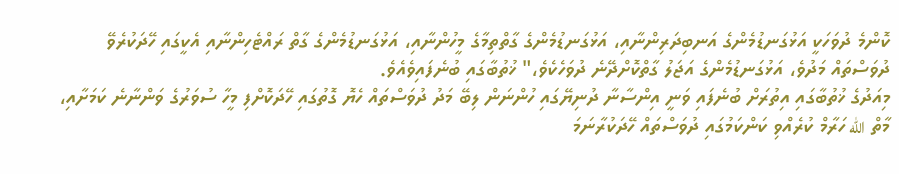ކޮންމެ ދުވަހަކީ އަޅުގަނޑުމެންގެ އަނބިދަރިންނާއި، އަޅުގަނޑުމެންގެ ގާތްތިމާގެ މީހުންނާއި، އަޅުގަނޑުމެންގެ ގާތް ރައްޓެހިންނާއި އެކީގައި ހޭދަކުރެވޭ ދުވަސްތައް މަދުވެ، އަޅުގަނޑުމެންގެ އަޖަލު ގާތްކޮށްދޭނެ ދުވަހެކެވެ،" ޚުތުބާގައި ބުނެފައިވެއެވެ.
މިއަދުގެ ޚުތުބާގައި އިތުރަށް ބުނެފައި ވަނީ އިންސާނާ ދުނިޔޭގައި ހުންނަން ލިބޭ މަދު ދުވަސްތައް ހެޔޮ ގޮތުގައި ހޭދަކޮށްފި މީހާ ސުވަރުގެ ވަންނާނެ ކަމަށާއި، މާތް الله ހަރާމް ކުރެއްވި ކަންކަމުގައި ދުވަސްތައް ހޭދަކުރާނަމަ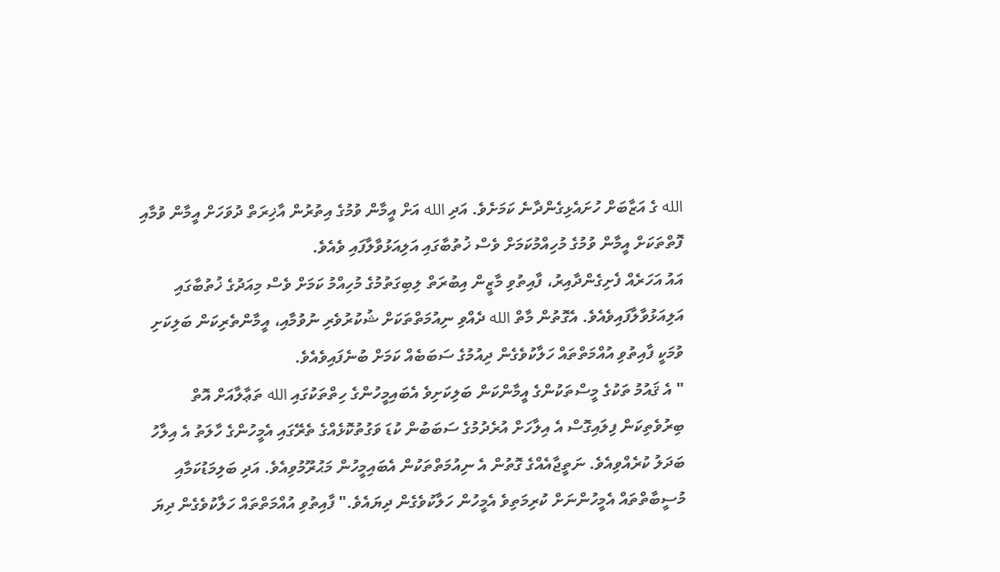الله ގެ އަޒާބަށް ހުށައެޅިގެންދާނެ ކަމަށެވެ. އަދި الله އަށް އީމާން ވުމުގެ އިތުރުން އާޚިރަތް ދުވަހަށް އީމާން ވުމާއި ފޮތްތަކަށް އީމާން ވުމުގެ މުހިއްމުކަމަށް ވެސް ޚުތުބާގައި އަލިއަޅުވާލާފައި ވެއެވެ.
އައު އަހަރެއް ފެށިގެންދާއިރު، ފާއިތުވި މާޒީން އިބުރަތް ލިބިގަތުމުގެ މުހިއްމު ކަމަށް ވެސް މިއަދުގެ ޚުތުބާގައި އަލިއަޅުވާލާފައިވެއެވެ. އެގޮތުން މާތް الله ދެއްވި ނިއުމަތްތަކަށް ޝުކުރުވެރި ނުވުމާއި، އީމާންތެރިކަން ބަލިކަށި ވުމަކީ ފާއިތުވި އުއްމަތްތައް ހަލާކުވެގެން ދިއުމުގެ ސަބަބެއް ކަމަށް ބުނެފައިވެއެވެ.
" އެ ޤައުމު ތަކުގެ މީސްތަކުންގެ އީމާންކަން ބަލިކަށިވެ އެބައިމީހުންގެ ހިތްތަކުގައި الله ތަޢާލާއަށް އޮތް ބިރުވެތިކަން ފިލައިގޮސް އެ އިލާހަށް އުރެދުމުގެ ސަބަބުން ކުޑަ ވަގުތުކޮޅެއްގެ ތެރޭގައި އެމީހުންގެ ހާލަތު އެ އިލާހު ބަދަލު ކުރެއްވިއެވެ. ނަތީޖާއެއްގެ ގޮތުން އެ ނިއުމަތްތަކުން އެބައިމީހުން މަޙުރޫމުވިއެވެ. އަދި ބަލިމަޑުކަމާއި މުސީބާތްތައް އެމީހުންނަށް ކުރިމަތިވެ އެމީހުން ހަލާކުވެގެން ދިޔައެވެ." ފާއިތުވި އުއްމަތްތައް ހަލާކުވެގެން ދިޔަ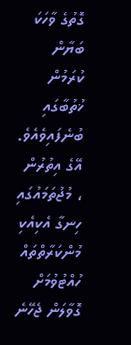ގޮތުގެ ވާހަކަ ބަޔާން ކުރަމުން ޚުތުބާގައި ބުނެފައިވެއެވެ.
އޭގެ އިތުރުން ، މުޖުތަމައުގައި ހިނގާ އެކިއެކި މުންކަރާތްތައް ހުއްޓުވުމަށް ގޮވާލަން ޖެހޭނެ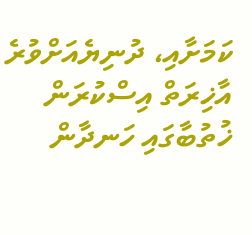ކަމަށާއި، ދުނިޔެއަށްވުރެ އާޚިރަތް އިސްކުރަން ޚުތުބާގައި ހަނދާން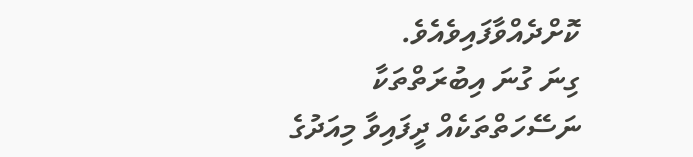ކޮށްދެއްވާފައިވެއެވެ.
ގިނަ ގުނަ އިބުރަތްތަކާ ނަސޭހަތްތަކެއް ދީފައިވާ މިއަދުގެ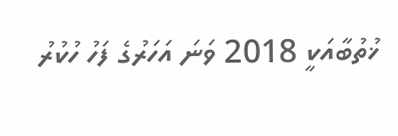ޚުތުބާއަކީ 2018 ވަނަ އަހަރުގެ ފަހު ހުކުރު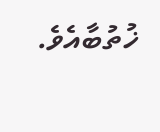ޚުތުބާއެވެ.